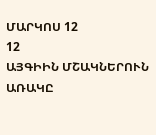ՄԱՐԿՈՍ 12
12
ԱՅԳԻԻՆ ՄՇԱԿՆԵՐՈՒՆ ԱՌԱԿԸ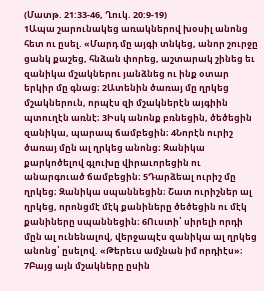(Մատթ. 21:33-46, Ղուկ. 20:9-19)
1Ապա շարունակեց առակներով խօսիլ անոնց հետ ու ըսել. «Մարդ մը այգի տնկեց, անոր շուրջը ցանկ քաշեց, հնձան փորեց, աշտարակ շինեց եւ զանիկա մշակներու յանձնեց ու ինք օտար երկիր մը գնաց։ 2Ատենին ծառայ մը ղրկեց մշակներուն, որպէս զի մշակներէն այգիին պտուղէն առնէ։ 3Իսկ անոնք բռնեցին, ծեծեցին զանիկա, պարապ ճամբեցին։ 4Նորէն ուրիշ ծառայ մըն ալ ղրկեց անոնց։ Զանիկա քարկոծելով գլուխը վիրաւորեցին ու անարգուած ճամբեցին։ 5Դարձեալ ուրիշ մը ղրկեց։ Զանիկա սպաննեցին։ Շատ ուրիշներ ալ ղրկեց, որոնցմէ մէկ քանիները ծեծեցին ու մէկ քանիները սպաննեցին։ 6Ուստի՝ սիրելի որդի մըն ալ ունենալով, վերջապէս զանիկա ալ ղրկեց անոնց՝ ըսելով. «Թերեւս ամչնան իմ որդիէս»։ 7Բայց այն մշակները ըսին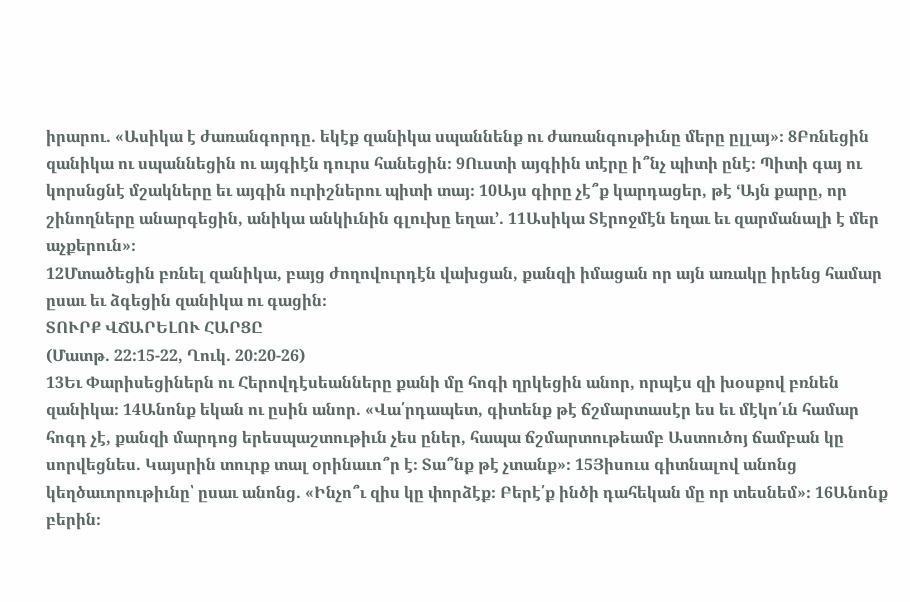իրարու. «Ասիկա է ժառանգորդը. եկէք զանիկա սպաննենք ու ժառանգութիւնը մերը ըլլայ»։ 8Բռնեցին զանիկա ու սպաննեցին ու այգիէն դուրս հանեցին։ 9Ուստի այգիին տէրը ի՞նչ պիտի ընէ։ Պիտի գայ ու կորսնցնէ մշակները եւ այգին ուրիշներու պիտի տայ։ 10Այս գիրը չէ՞ք կարդացեր, թէ ‘Այն քարը, որ շինողները անարգեցին, անիկա անկիւնին գլուխը եղաւ’. 11Ասիկա Տէրոջմէն եղաւ եւ զարմանալի է մեր աչքերուն»։
12Մտածեցին բռնել զանիկա, բայց ժողովուրդէն վախցան, քանզի իմացան որ այն առակը իրենց համար ըսաւ եւ ձգեցին զանիկա ու գացին։
ՏՈՒՐՔ ՎՃԱՐԵԼՈՒ ՀԱՐՑԸ
(Մատթ. 22:15-22, Ղուկ. 20:20-26)
13Եւ Փարիսեցիներն ու Հերովդէսեանները քանի մը հոգի ղրկեցին անոր, որպէս զի խօսքով բռնեն զանիկա։ 14Անոնք եկան ու ըսին անոր. «Վա՛րդապետ, գիտենք թէ ճշմարտասէր ես եւ մէկո՛ւն համար հոգդ չէ, քանզի մարդոց երեսպաշտութիւն չես ըներ, հապա ճշմարտութեամբ Աստուծոյ ճամբան կը սորվեցնես. Կայսրին տուրք տալ օրինաւո՞ր է։ Տա՞նք թէ չտանք»։ 15Յիսուս գիտնալով անոնց կեղծաւորութիւնը՝ ըսաւ անոնց. «Ինչո՞ւ զիս կը փորձէք։ Բերէ՛ք ինծի դահեկան մը որ տեսնեմ»։ 16Անոնք բերին։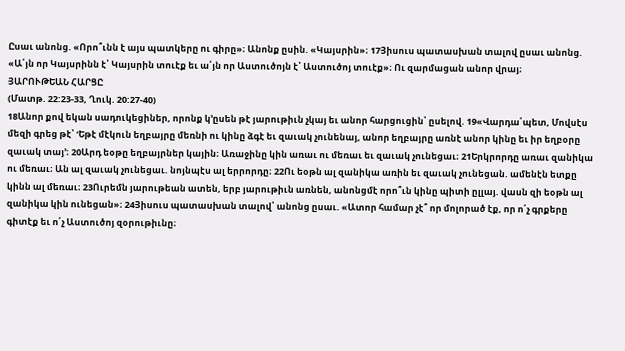Ըսաւ անոնց. «Որո՞ւնն է այս պատկերը ու գիրը»։ Անոնք ըսին. «Կայսրին»։ 17Յիսուս պատասխան տալով ըսաւ անոնց. «Ա՛յն որ Կայսրինն է՝ Կայսրին տուէք եւ ա՛յն որ Աստուծոյն է՝ Աստուծոյ տուէք»։ Ու զարմացան անոր վրայ։
ՅԱՐՈՒԹԵԱՆ ՀԱՐՑԸ
(Մատթ. 22:23-33, Ղուկ. 20:27-40)
18Անոր քով եկան սադուկեցիներ, որոնք կ’ըսեն թէ յարութիւն չկայ եւ անոր հարցուցին՝ ըսելով. 19«Վարդա՛պետ, Մովսէս մեզի գրեց թէ՝ ‘Եթէ մէկուն եղբայրը մեռնի ու կինը ձգէ եւ զաւակ չունենայ, անոր եղբայրը առնէ անոր կինը եւ իր եղբօրը զաւակ տայ’։ 20Արդ եօթը եղբայրներ կային։ Առաջինը կին առաւ ու մեռաւ եւ զաւակ չունեցաւ։ 21Երկրորդը առաւ զանիկա ու մեռաւ։ Ան ալ զաւակ չունեցաւ. նոյնպէս ալ երրորդը։ 22Ու եօթն ալ զանիկա առին եւ զաւակ չունեցան. ամենէն ետքը կինն ալ մեռաւ։ 23Ուրեմն յարութեան ատեն, երբ յարութիւն առնեն, անոնցմէ որո՞ւն կինը պիտի ըլլայ. վասն զի եօթն ալ զանիկա կին ունեցան»։ 24Յիսուս պատասխան տալով՝ անոնց ըսաւ. «Ատոր համար չէ՞ որ մոլորած էք, որ ո՛չ գրքերը գիտէք եւ ո՛չ Աստուծոյ զօրութիւնը։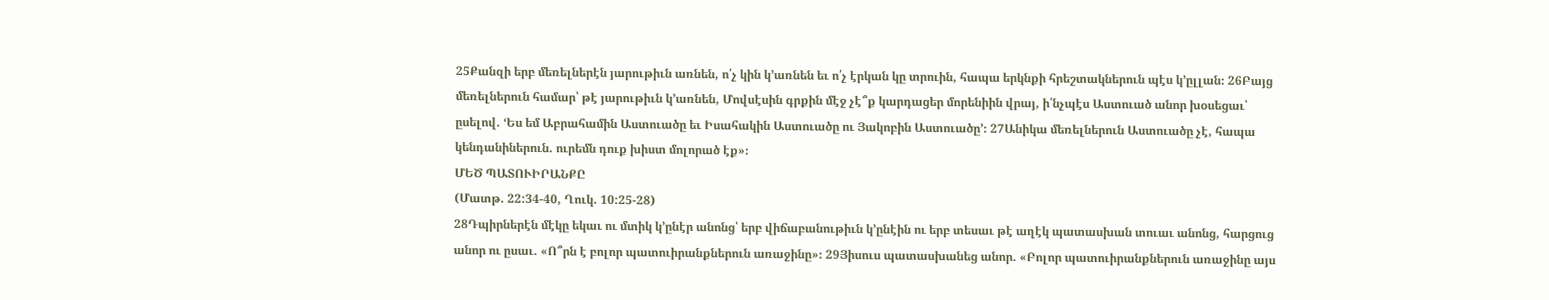25Քանզի երբ մեռելներէն յարութիւն առնեն, ո՛չ կին կ’առնեն եւ ո՛չ էրկան կը տրուին, հապա երկնքի հրեշտակներուն պէս կ’ըլլան։ 26Բայց մեռելներուն համար՝ թէ յարութիւն կ’առնեն, Մովսէսին գրքին մէջ չէ՞ք կարդացեր մորենիին վրայ, ի՛նչպէս Աստուած անոր խօսեցաւ՝ ըսելով. ‘Ես եմ Աբրահամին Աստուածը եւ Իսահակին Աստուածը ու Յակոբին Աստուածը’։ 27Անիկա մեռելներուն Աստուածը չէ, հապա կենդանիներուն. ուրեմն դուք խիստ մոլորած էք»։
ՄԵԾ ՊԱՏՈՒԻՐԱՆՔԸ
(Մատթ. 22:34-40, Ղուկ. 10:25-28)
28Դպիրներէն մէկը եկաւ ու մտիկ կ’ընէր անոնց՝ երբ վիճաբանութիւն կ’ընէին ու երբ տեսաւ թէ աղէկ պատասխան տուաւ անոնց, հարցուց անոր ու ըսաւ. «Ո՞րն է բոլոր պատուիրանքներուն առաջինը»։ 29Յիսուս պատասխանեց անոր. «Բոլոր պատուիրանքներուն առաջինը այս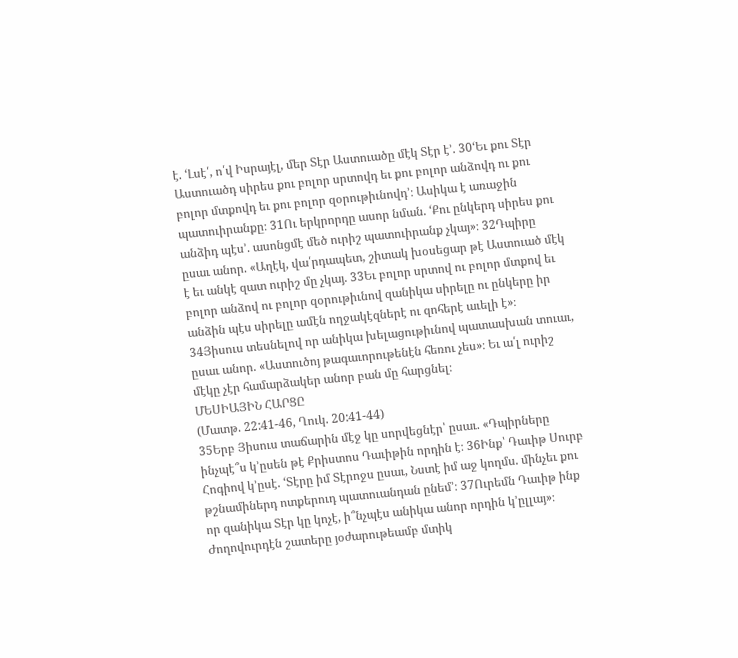է. ‘Լսէ՛, ո՛վ Իսրայէլ, մեր Տէր Աստուածը մէկ Տէր է’. 30‘Եւ քու Տէր Աստուածդ սիրես քու բոլոր սրտովդ եւ քու բոլոր անձովդ ու քու բոլոր մտքովդ եւ քու բոլոր զօրութիւնովդ’։ Ասիկա է առաջին պատուիրանքը։ 31Ու երկրորդը ասոր նման. ‘Քու ընկերդ սիրես քու անձիդ պէս’. ասոնցմէ մեծ ուրիշ պատուիրանք չկայ»։ 32Դպիրը ըսաւ անոր. «Աղէկ, վա՛րդապետ, շիտակ խօսեցար թէ Աստուած մէկ է եւ անկէ զատ ուրիշ մը չկայ. 33Եւ բոլոր սրտով ու բոլոր մտքով եւ բոլոր անձով ու բոլոր զօրութիւնով զանիկա սիրելը ու ընկերը իր անձին պէս սիրելը ամէն ողջակէզներէ ու զոհերէ աւելի է»։ 34Յիսուս տեսնելով որ անիկա խելացութիւնով պատասխան տուաւ, ըսաւ անոր. «Աստուծոյ թագաւորութենէն հեռու չես»։ Եւ ա՛լ ուրիշ մէկը չէր համարձակեր անոր բան մը հարցնել։
ՄԵՍԻԱՅԻՆ ՀԱՐՑԸ
(Մատթ. 22:41-46, Ղուկ. 20:41-44)
35Երբ Յիսուս տաճարին մէջ կը սորվեցնէր՝ ըսաւ. «Դպիրները ինչպէ՞ս կ’ըսեն թէ Քրիստոս Դաւիթին որդին է։ 36Ինք՝ Դաւիթ Սուրբ Հոգիով կ’ըսէ. ‘Տէրը իմ Տէրոջս ըսաւ, Նստէ իմ աջ կողմս. մինչեւ քու թշնամիներդ ոտքերուդ պատուանդան ընեմ’։ 37Ուրեմն Դաւիթ ինք որ զանիկա Տէր կը կոչէ, ի՞նչպէս անիկա անոր որդին կ’ըլլայ»։ Ժողովուրդէն շատերը յօժարութեամբ մտիկ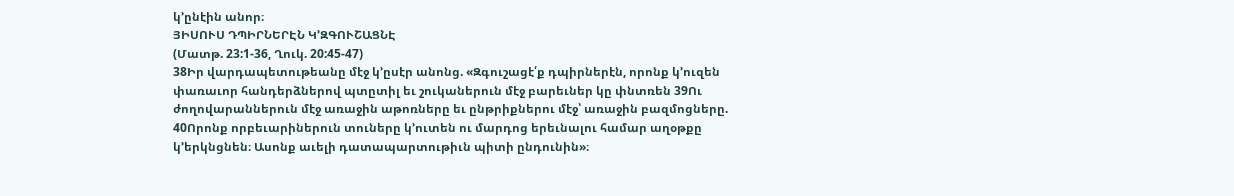կ’ընէին անոր։
ՅԻՍՈՒՍ ԴՊԻՐՆԵՐԷՆ Կ’ԶԳՈՒՇԱՑՆԷ
(Մատթ. 23:1-36, Ղուկ. 20:45-47)
38Իր վարդապետութեանը մէջ կ’ըսէր անոնց. «Զգուշացէ՛ք դպիրներէն, որոնք կ’ուզեն փառաւոր հանդերձներով պտըտիլ եւ շուկաներուն մէջ բարեւներ կը փնտռեն 39Ու ժողովարաններուն մէջ առաջին աթոռները եւ ընթրիքներու մէջ՝ առաջին բազմոցները. 40Որոնք որբեւարիներուն տուները կ’ուտեն ու մարդոց երեւնալու համար աղօթքը կ’երկնցնեն։ Ասոնք աւելի դատապարտութիւն պիտի ընդունին»։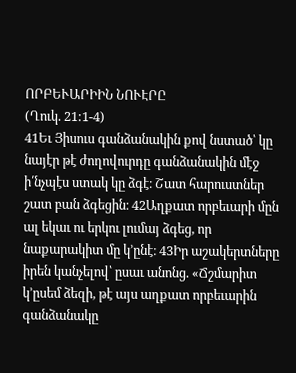ՈՐԲԵՒԱՐԻԻՆ ՆՈՒԷՐԸ
(Ղուկ. 21:1-4)
41Եւ Յիսուս գանձանակին քով նստած՝ կը նայէր թէ ժողովուրդը գանձանակին մէջ ի՛նչպէս ստակ կը ձգէ։ Շատ հարուստներ շատ բան ձգեցին։ 42Աղքատ որբեւարի մըն ալ եկաւ ու երկու լումայ ձգեց, որ նաքարակիտ մը կ’ընէ։ 43Իր աշակերտները իրեն կանչելով՝ ըսաւ անոնց. «Ճշմարիտ կ’ըսեմ ձեզի, թէ այս աղքատ որբեւարին գանձանակը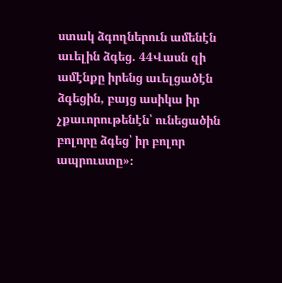ստակ ձգողներուն ամենէն աւելին ձգեց. 44Վասն զի ամէնքը իրենց աւելցածէն ձգեցին, բայց ասիկա իր չքաւորութենէն՝ ունեցածին բոլորը ձգեց՝ իր բոլոր ապրուստը»։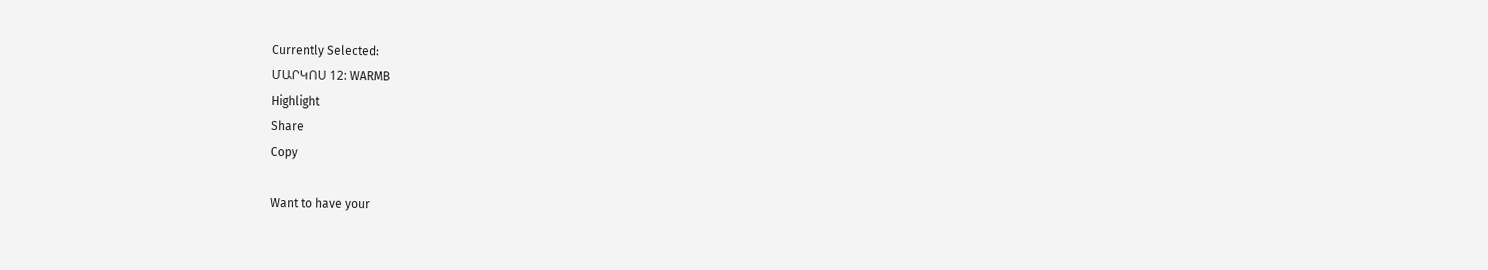Currently Selected:
ՄԱՐԿՈՍ 12: WARMB
Highlight
Share
Copy

Want to have your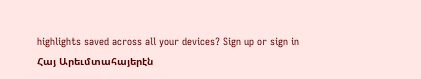highlights saved across all your devices? Sign up or sign in
Հայ Արեւմտահայերէն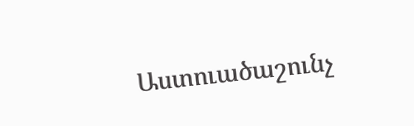Աստուածաշունչ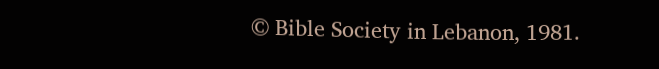© Bible Society in Lebanon, 1981.